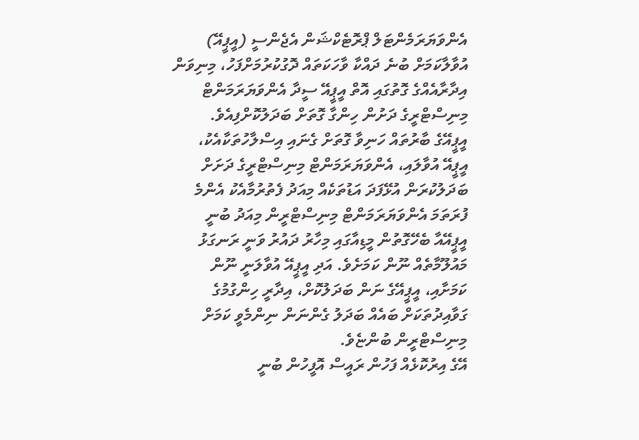އެންވަޔަރަމެންޓަލް ޕްރޮޓެކްޝަން އެޖެންސީ (އީޕީއޭ) އުވާލާކަމަށް ބުނެ ދައްކާ ވާހަކަތައް ދޮގުކުރުމަށްފަހު، މިނިވަން އިދާރާއެއްގެ ގޮތުގައި އޮތް އީޕީއޭ ސީދާ އެންވަޔަރަމަންޓް މިނިސްޓްރީގެ ދަށުން ހިންގާ ގޮތަށް ބަދަލުކޮށްފިއެވެ.
އީޕީއޭގެ ބާރުތައް ހަނިވާ ގޮތަށް ގެނައި އިސްލާހުތަކާއެކު، އީޕީއޭ އުވާލައި، އެންވަޔަރަމަންޓް މިނިސްޓްރީގެ ދަށަށް ބަދަލުކުރަން އުޅޭފަދަ އަޑުތަކެއް މިއަދު ފެތުރުމާއެކު އެންމެ ފުރަތަމަ އެންވަޔަރަމަންޓް މިނިސްޓްރީން މިއަދު ބުނީ އީޕީއޭއާ ބެހޭގޮތުން މީޑިއާގައި މިހާރު ދައުރު ވަނީ ރަނގަޅު މައުލޫމާތެއް ނޫން ކަމަށެވެ. އަދި އީޕީއޭ އުވާލަނީ ނޫން ކަމަށާއި، އީޕީއޭގެ ނަން ބަދަލުކޮށް، އިދާރީ ހިންގުމުގެ ގަވާއިދުތަކަށް ބައެއް ބަދަލު ގެންނަން ނިންމެވީ ކަމަށް މިނިސްޓްރީން ބުންޏެވެ.
އޭގެ އިރުކޮޅެއް ފަހުން ރައީސް އޮފީހުން ބުނީ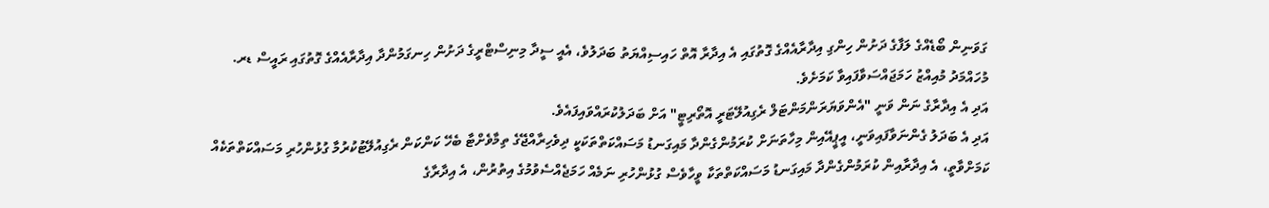ގަވަނިން ބޯޑެއްގެ ލަފާގެ ދަށުން ހިންގި އިދާރާއެއްގެ ގޮތުގައި އެ އިދާރާ އޮތް ހައިސިއްޔަތު ބަދަލުވެ، އެއީ ސީދާ މިނިސްޓްރީގެ ދަށުން ހިނގަމުންދާ އިދާރާއެއްގެ ގޮތުގައި ރައީސް ޑރ. މުހައްމަދު މުއިއްޒު ހަމަޖައްސަވާފައިވާ ކަމަށެވެ.
އަދި އެ އިދާރާގެ ނަން ވަނީ "އެންވަޔަރަންމަންޓަލް ރެގިއުލޭޓަރީ އޮތޯރިޓީ" އަށް ބަދަލުކުރައްވައިފައެވެ.
އަދި އެ ބަދަލު ގެންނަވާފައިވަނީ، އީޕީއޭއިން މިހާތަނަށް ކުރަމުންގެންދާ މައިގަނޑު މަސައްކަތްތަކަކީ ދިވެހިރާއްޖޭގެ ތިމާވެށްޓާ ބެހޭ ކަންކަން ރެގިއުލޭޓުކުރުމާ ގުޅުންހުރި މަސައްކަތްތަކެއް ކަމަށްވާތީ، އެ އިދާރާއިން ކުރަމުންގެންދާ މައިގަނޑު މަސައްކަތްތަކާ ވީހާވެސް ގުޅުންހުރި ނަމެއް ހަމަޖެއްސެވުމުގެ އިތުރުން، އެ އިދާރާގެ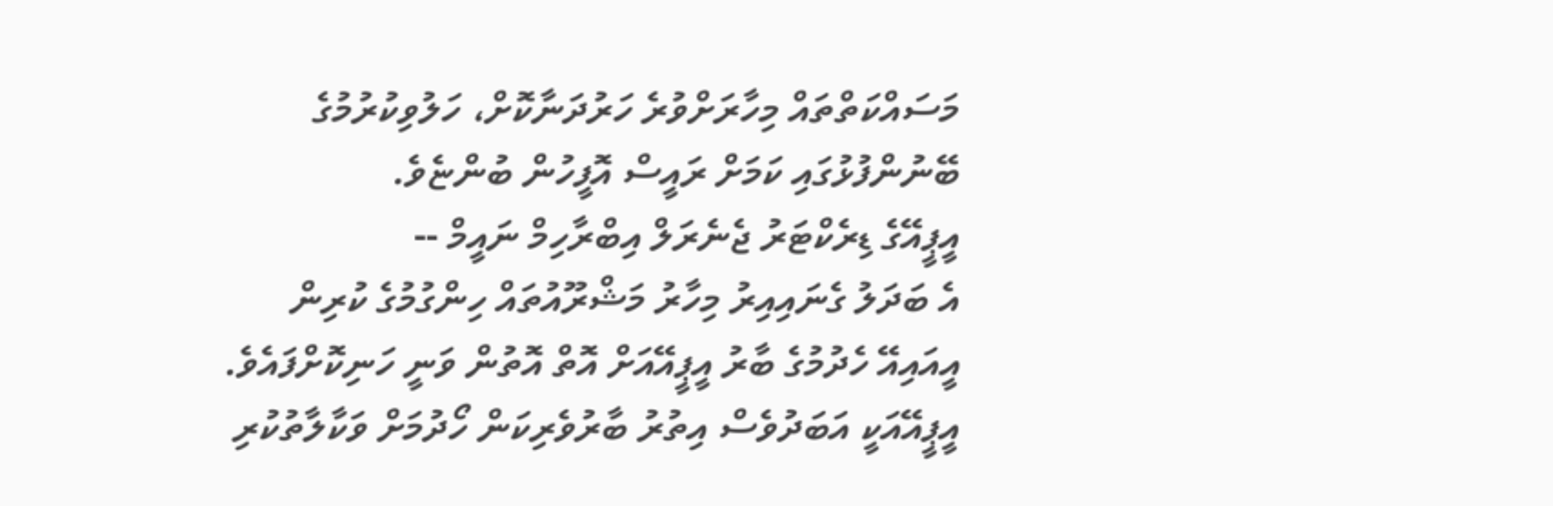މަސައްކަތްތައް މިހާރަށްވުރެ ހަރުދަނާކޮށް، ހަލުވިކުރުމުގެ ބޭނުންފުޅުގައި ކަމަށް ރައީސް އޮފީހުން ބުންޏެވެ.
އީޕީއޭގެ ޑިރެކްޓަރު ޖެނެރަލް އިބްރާހިމް ނައީމް --
އެ ބަދަލު ގެނައިއިރު މިހާރު މަޝްރޫއުތައް ހިންގުމުގެ ކުރިން އީއައިއޭ ހެދުމުގެ ބާރު އީޕީއޭއަށް އޮތް އޮތުން ވަނީ ހަނިކޮށްފައެވެ. އީޕީއޭއަކީ އަބަދުވެސް އިތުރު ބާރުވެރިކަން ހޯދުމަށް ވަކާލާތުކުރި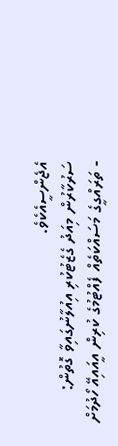އެޖެންސީއެކެވެ.
ސަރުކާރުން މިއަދު ގެޒެޓުކުރި އިއުލާނުގައިވާ ގޮތުން:
- ތަރައްގީގެ މަސައްކަތެއް ފެއްޓުމުގެ ކުރިން އީއައިއޭ ހޯދުމަށް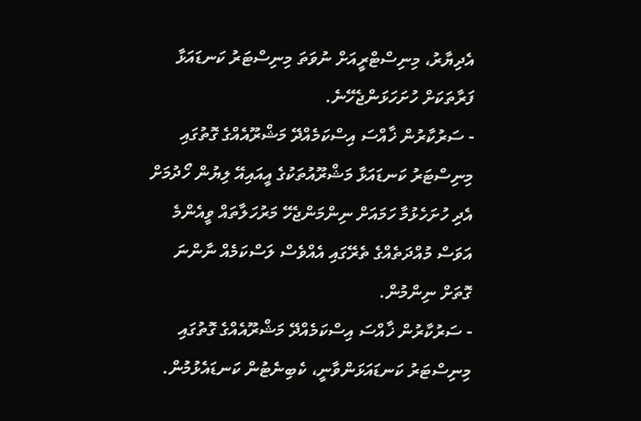އެދިޔާރު، މިނިސްޓްރީއަށް ނުވަތަ މިނިސްޓަރު ކަނޑައަޅާ ފަރާތަކަށް ހުށަހަޅަންޖެހޭނެ.
- ސަރުކާރުން ޚާއްސަ އިސްކަމެއްދޭ މަޝްރޫއެއްގެ ގޮތުގައި މިނިސްޓަރު ކަނޑައަޅާ މަޝްރޫއުތަކުގެ އީއައިއޭ ލިޔުން ހޯދުމަށް އެދި ހުށަހެޅުމާ ހަމައަށް ނިންމަންޖެހޭ މަރުހަލާތައް ވީއެންމެ އަވަސް މުއްދަތެއްގެ ތެރޭގައި އެއްވެސް ލަސްކަމެއް ނާންނަ ގޮތަށް ނިންމުން.
- ސަރުކާރުން ޚާއްސަ އިސްކަމެއްދޭ މަޝްރޫއެއްގެ ގޮތުގައި މިނިސްޓަރު ކަނޑައަޅަންވާނީ، ކެބިނެޓުން ކަނޑައެޅުމުން.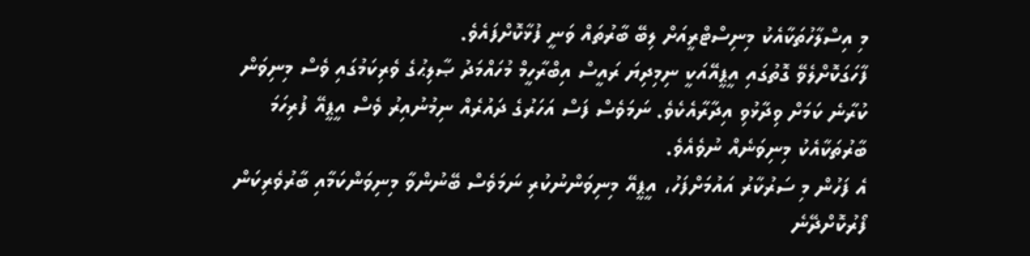މި އިސްލާހުތަކާއެކު މިނިސްޓްރީއަށް ލިބޭ ބާރުތައް ވަނީ ފުޅާކޮށްފައެވެ.
ފާހަގަކޮށްލެވޭ ގޮތުގައި އީޕީއޭއަކީ ނިމިދިޔަ ރައީސް އިބްރާހީމް މުހައްމަދު ޞާލިޙުގެ ވެރިކަމުގައި ވެސް މިނިވަން ކުރާނެ ކަމަށް ވިދާޅުވި އިދާރާއެކެވެ. ނަމަވެސް ފަސް އަހަރުގެ ދައުރެއް ނިމުނުއިރު ވެސް އީޕީއޭ ފުރިހަމަ ބާރުތަކާއެކު މިނިވަނެއް ނުވެއެވެ.
އެ ފަހުން މި ސަރުކާރު އައުމަށްފަހު، އީޕީއޭ މިނިވަންނުކުރި ނަމަވެސް ބޭނުންވާ މިނިވަންކަމާއި ބާރުވެރިކަން ފޯރުކޮށްދޭނެ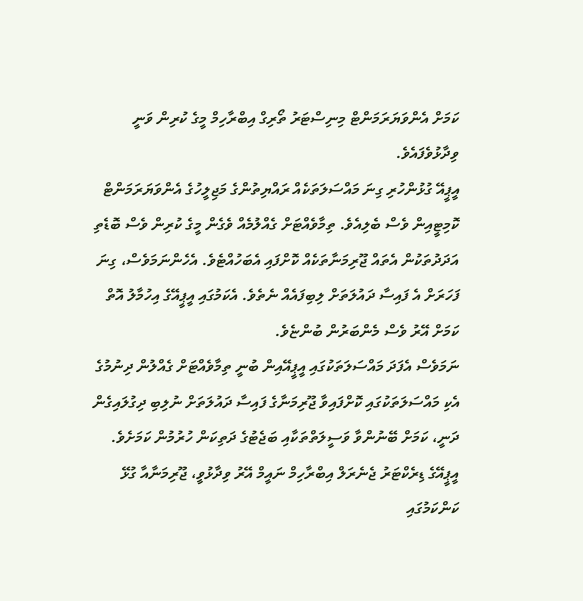ކަމަށް އެންވަޔަރަމަންޓް މިނިސްޓަރު ތޯރިގް އިބްރާހިމް މީގެ ކުރިން ވަނީ ވިދާޅުވެފައެވެ.
އީޕީއޭ ގުޅުންހުރި ގިނަ މައްސަލަތަކެއް ރައްޔިތުންގެ މަޖިލީހުގެ އެންވަޔަރަމަންޓް ކޮމިޓީއިން ވެސް ބެލިއެވެ. ތިމާވެއްޓަށް ގެއްލުމެއް ވެގެން މީގެ ކުރިން ވެސް ބޮޑެތި އަދަދުތަކުން އެތައް ޖޫރިމަނާތަކެއް ކޮށްފައި އެބަހުއްޓެވެ. އެހެންނަމަވެސް، ގިނަ ފަހަރަށް އެ ފައިސާ ދައުލަތަށް ލިބިފައެއް ނެތެވެ. އެކަމުގައި އީޕީއޭގެ އިހުމާލު އޮތް ކަމަށް އޭރު ވެސް މެންބަރުން ބުންޏެވެ.
ނަމަވެސް އެފަދަ މައްސަލަތަކުގައި އީޕީއޭއިން ބުނީ ތިމާވެއްޓަށް ގެއްލުން ދިނުމުގެ އެކި މައްސަލަތަކުގައި ކޮށްފައިވާ ޖޫރިމަނާގެ ފައިސާ ދައުލަތަށް ނުލިބި ދިގުލައިގެން ދަނީ، ކަމަށް ބޭނުންވާ ވަސީލަތްތަކާއި ބަޖެޓުގެ ދަތިކަން ހުރުމުން ކަމަށެވެ.
އީޕީއޭގެ ޑިރެކްޓަރު ޖެނެރަލް އިބްރާހިމް ނައީމް އޭރު ވިދާޅުވީ، ޖޫރިމަނާއާ ގުޅޭ ކަންކަމުގައި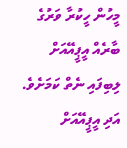މީހުން ހީކުރާ ވަރުގެ ބާރެއް އީޕީއޭއަށް ލިބިފައި ނެތް ކަމަށެވެ. އަދި އީޕީއޭއަށް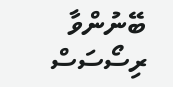ބޭނުންވާ ރިސޯސަސް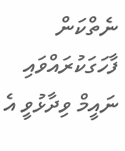ނެތްކަން ފާހަގަކުރައްވައި ނައީމް ވިދާޅުވީ އެ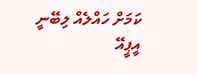ކަމަށް ހައްލެއް ލިބޭނީ އީޕީއޭ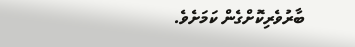ބާރުވެރިކޮށްގެން ކަމަށެވެ.